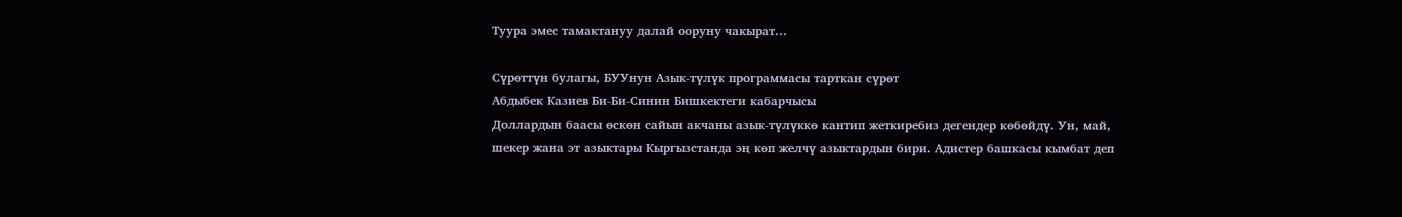Туура эмес тамактануу далай ооруну чакырат...

Сүрөттүн булагы, БУУнун Азык-түлүк программасы тарткан сүрөт
Абдыбек Казиев Би-Би-Синин Бишкектеги кабарчысы
Доллардын баасы өскөн сайын акчаны азык-түлүккө кантип жеткиребиз дегендер көбөйдү. Ун, май, шекер жана эт азыктары Кыргызстанда эң көп желчү азыктардын бири. Адистер башкасы кымбат деп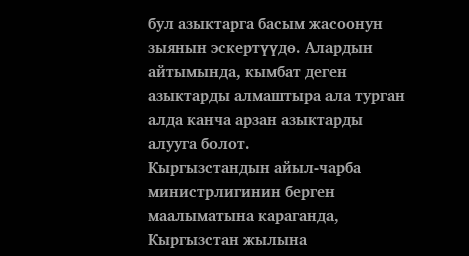бул азыктарга басым жасоонун зыянын эскертүүдө. Алардын айтымында, кымбат деген азыктарды алмаштыра ала турган алда канча арзан азыктарды алууга болот.
Кыргызстандын айыл-чарба министрлигинин берген маалыматына караганда, Кыргызстан жылына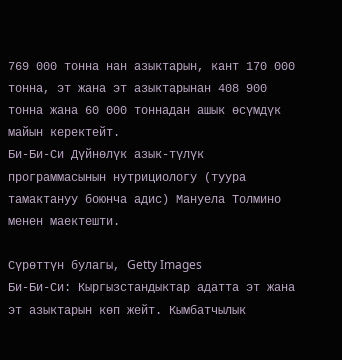769 000 тонна нан азыктарын, кант 170 000 тонна, эт жана эт азыктарынан 408 900 тонна жана 60 000 тоннадан ашык өсүмдүк майын керектейт.
Би-Би-Си Дүйнөлүк азык-түлүк программасынын нутрициологу (туура тамактануу боюнча адис) Мануела Толмино менен маектешти.

Сүрөттүн булагы, Getty Images
Би-Би-Си: Кыргызстандыктар адатта эт жана эт азыктарын көп жейт. Кымбатчылык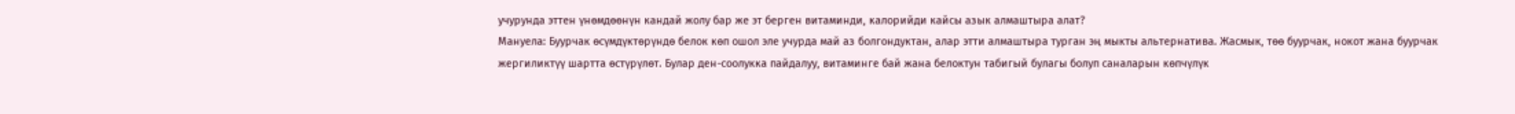учурунда эттен үнөмдөөнүн кандай жолу бар же эт берген витаминди, калорийди кайсы азык алмаштыра алат?
Мануела: Буурчак өсүмдүктөрүндө белок көп ошол эле учурда май аз болгондуктан, алар этти алмаштыра турган эң мыкты альтернатива. Жасмык, төө буурчак, нокот жана буурчак жергиликтүү шартта өстүрүлөт. Булар ден-соолукка пайдалуу, витаминге бай жана белоктун табигый булагы болуп саналарын көпчүлүк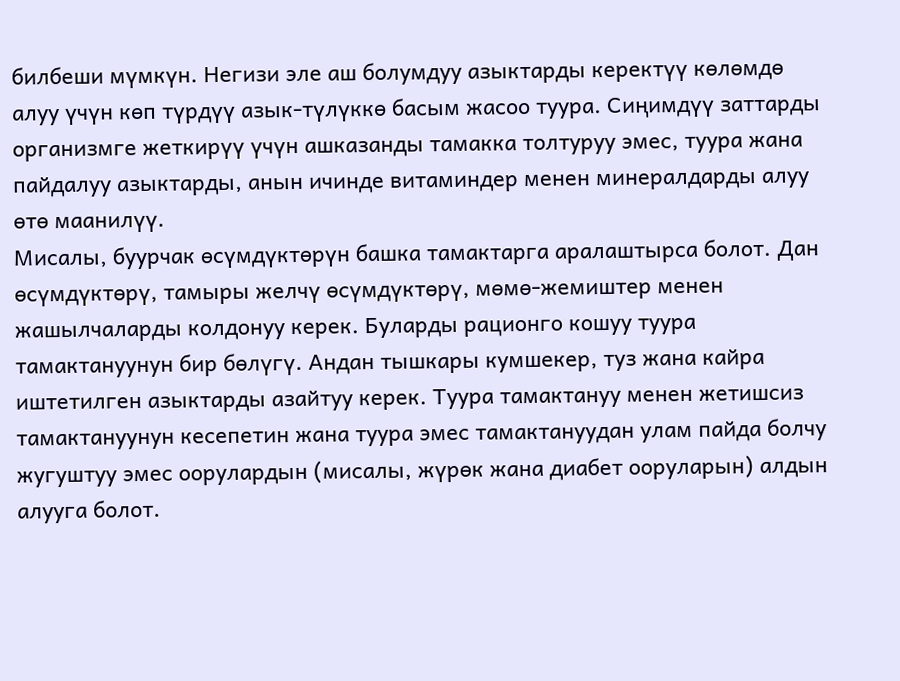билбеши мүмкүн. Негизи эле аш болумдуу азыктарды керектүү көлөмдө алуу үчүн көп түрдүү азык-түлүккө басым жасоо туура. Сиңимдүү заттарды организмге жеткирүү үчүн ашказанды тамакка толтуруу эмес, туура жана пайдалуу азыктарды, анын ичинде витаминдер менен минералдарды алуу өтө маанилүү.
Мисалы, буурчак өсүмдүктөрүн башка тамактарга аралаштырса болот. Дан өсүмдүктөрү, тамыры желчү өсүмдүктөрү, мөмө-жемиштер менен жашылчаларды колдонуу керек. Буларды рационго кошуу туура тамактануунун бир бөлүгү. Андан тышкары кумшекер, туз жана кайра иштетилген азыктарды азайтуу керек. Туура тамактануу менен жетишсиз тамактануунун кесепетин жана туура эмес тамактануудан улам пайда болчу жугуштуу эмес оорулардын (мисалы, жүрөк жана диабет ооруларын) алдын алууга болот.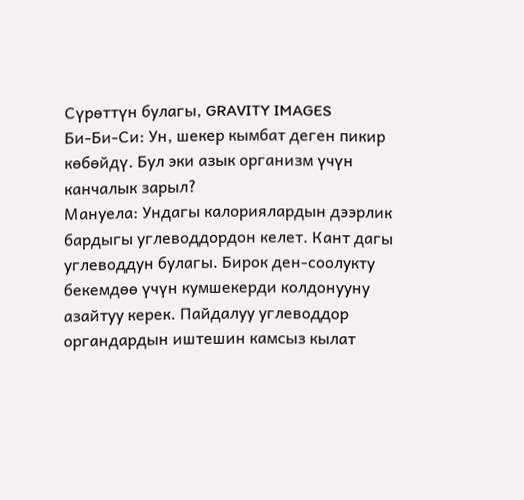Сүрөттүн булагы, GRAVITY IMAGES
Би-Би-Си: Ун, шекер кымбат деген пикир көбөйдү. Бул эки азык организм үчүн канчалык зарыл?
Мануела: Ундагы калориялардын дээрлик бардыгы углеводдордон келет. Кант дагы углеводдун булагы. Бирок ден-соолукту бекемдөө үчүн кумшекерди колдонууну азайтуу керек. Пайдалуу углеводдор органдардын иштешин камсыз кылат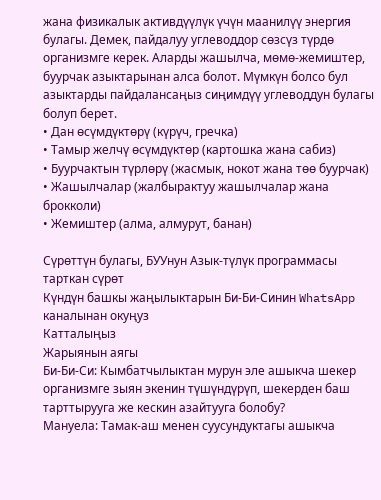жана физикалык активдүүлүк үчүн маанилүү энергия булагы. Демек, пайдалуу углеводдор сөзсүз түрдө организмге керек. Аларды жашылча, мөмө-жемиштер, буурчак азыктарынан алса болот. Мүмкүн болсо бул азыктарды пайдалансаңыз сиңимдүү углеводдун булагы болуп берет.
• Дан өсүмдүктөрү (күрүч, гречка)
• Тамыр желчү өсүмдүктөр (картошка жана сабиз)
• Буурчактын түрлөрү (жасмык, нокот жана төө буурчак)
• Жашылчалар (жалбырактуу жашылчалар жана брокколи)
• Жемиштер (алма, алмурут, банан)

Сүрөттүн булагы, БУУнун Азык-түлүк программасы тарткан сүрөт
Күндүн башкы жаңылыктарын Би-Би-Синин WhatsApp каналынан окуңуз
Катталыңыз
Жарыянын аягы
Би-Би-Си: Кымбатчылыктан мурун эле ашыкча шекер организмге зыян экенин түшүндүрүп, шекерден баш тарттырууга же кескин азайтууга болобу?
Мануела: Тамак-аш менен суусундуктагы ашыкча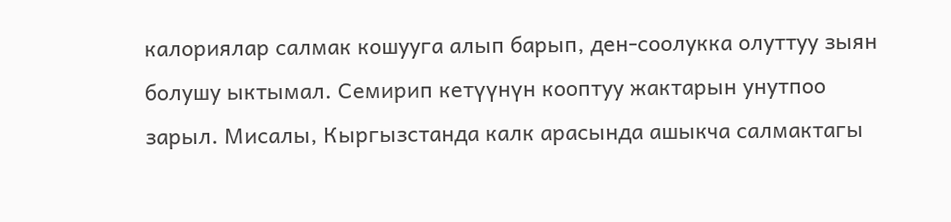калориялар салмак кошууга алып барып, ден-соолукка олуттуу зыян болушу ыктымал. Семирип кетүүнүн кооптуу жактарын унутпоо зарыл. Мисалы, Кыргызстанда калк арасында ашыкча салмактагы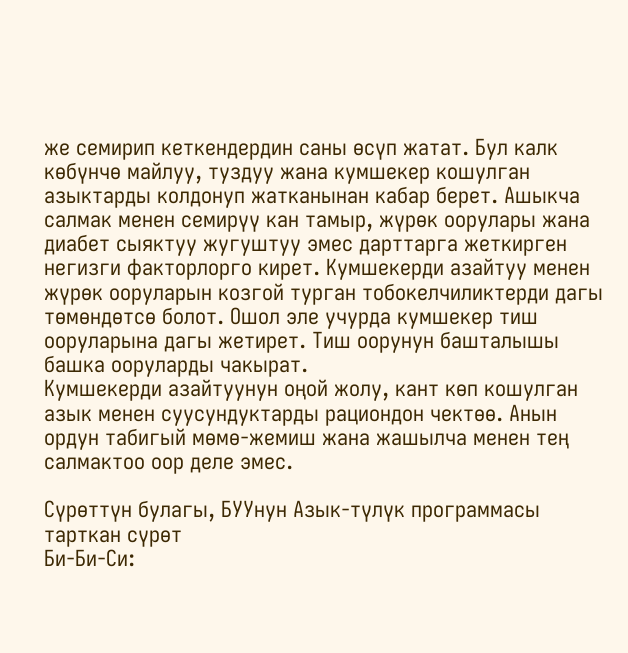же семирип кеткендердин саны өсүп жатат. Бул калк көбүнчө майлуу, туздуу жана кумшекер кошулган азыктарды колдонуп жатканынан кабар берет. Ашыкча салмак менен семирүү кан тамыр, жүрөк оорулары жана диабет сыяктуу жугуштуу эмес дарттарга жеткирген негизги факторлорго кирет. Кумшекерди азайтуу менен жүрөк ооруларын козгой турган тобокелчиликтерди дагы төмөндөтсө болот. Ошол эле учурда кумшекер тиш ооруларына дагы жетирет. Тиш оорунун башталышы башка ооруларды чакырат.
Кумшекерди азайтуунун оңой жолу, кант көп кошулган азык менен суусундуктарды рациондон чектөө. Анын ордун табигый мөмө-жемиш жана жашылча менен тең салмактоо оор деле эмес.

Сүрөттүн булагы, БУУнун Азык-түлүк программасы тарткан сүрөт
Би-Би-Си: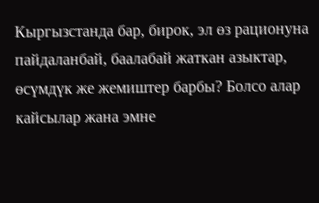Кыргызстанда бар, бирок, эл өз рационуна пайдаланбай, баалабай жаткан азыктар, өсүмдүк же жемиштер барбы? Болсо алар кайсылар жана эмне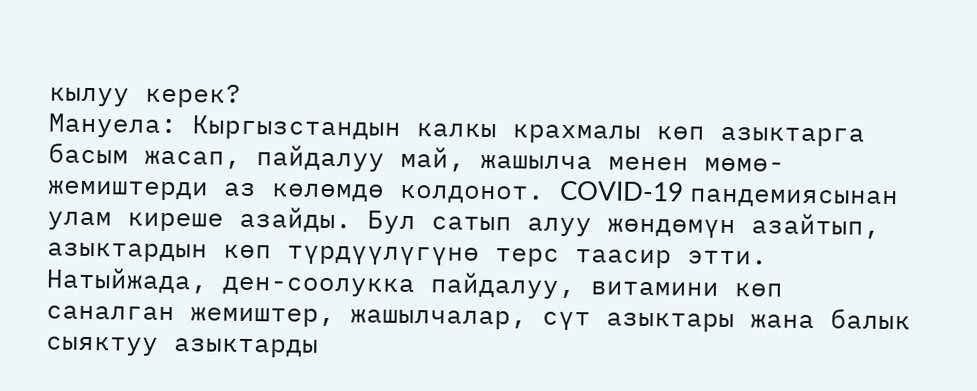кылуу керек?
Мануела: Кыргызстандын калкы крахмалы көп азыктарга басым жасап, пайдалуу май, жашылча менен мөмө-жемиштерди аз көлөмдө колдонот. COVID-19 пандемиясынан улам киреше азайды. Бул сатып алуу жөндөмүн азайтып, азыктардын көп түрдүүлүгүнө терс таасир этти. Натыйжада, ден-соолукка пайдалуу, витамини көп саналган жемиштер, жашылчалар, сүт азыктары жана балык сыяктуу азыктарды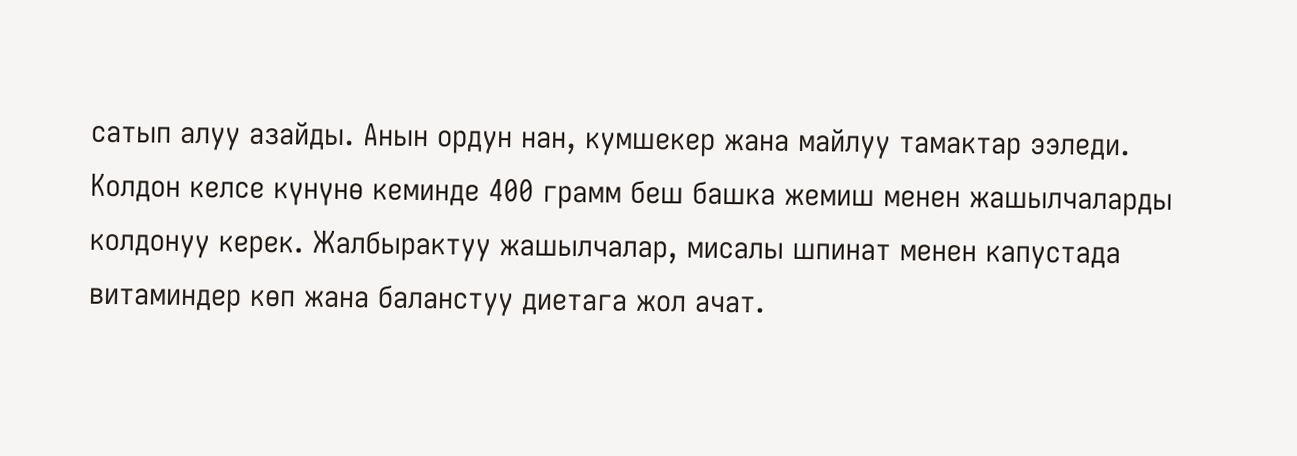сатып алуу азайды. Анын ордун нан, кумшекер жана майлуу тамактар ээледи. Колдон келсе күнүнө кеминде 400 грамм беш башка жемиш менен жашылчаларды колдонуу керек. Жалбырактуу жашылчалар, мисалы шпинат менен капустада витаминдер көп жана баланстуу диетага жол ачат.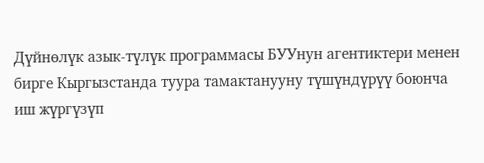Дүйнөлүк азык-түлүк программасы БУУнун агентиктери менен бирге Кыргызстанда туура тамактанууну түшүндүрүү боюнча иш жүргүзүп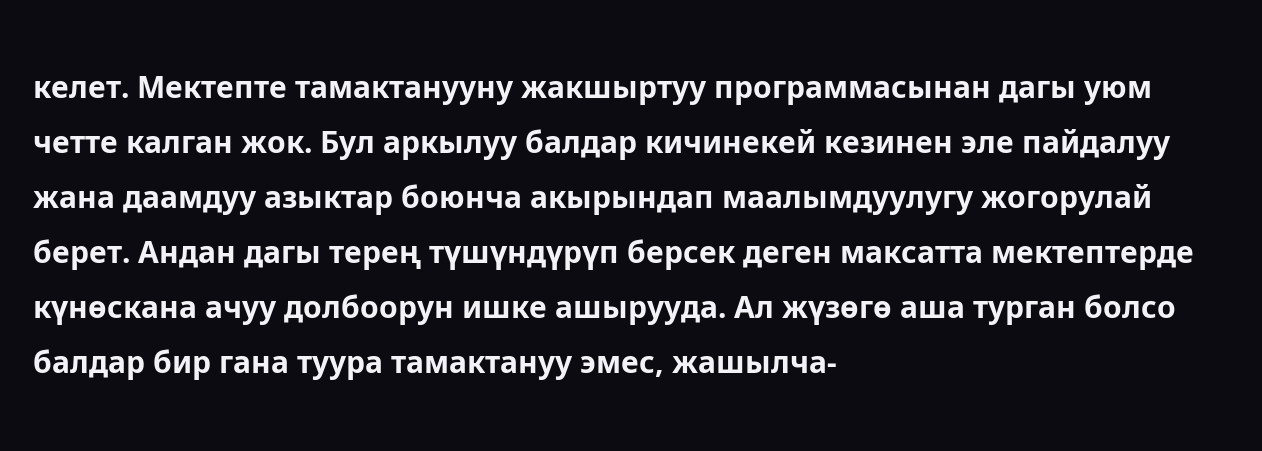келет. Мектепте тамактанууну жакшыртуу программасынан дагы уюм четте калган жок. Бул аркылуу балдар кичинекей кезинен эле пайдалуу жана даамдуу азыктар боюнча акырындап маалымдуулугу жогорулай берет. Андан дагы терең түшүндүрүп берсек деген максатта мектептерде күнөскана ачуу долбоорун ишке ашырууда. Ал жүзөгө аша турган болсо балдар бир гана туура тамактануу эмес, жашылча-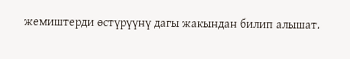жемиштерди өстүрүүнү дагы жакындан билип алышат.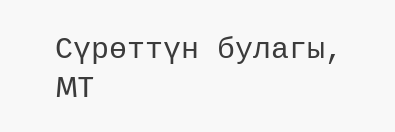Сүрөттүн булагы, MT